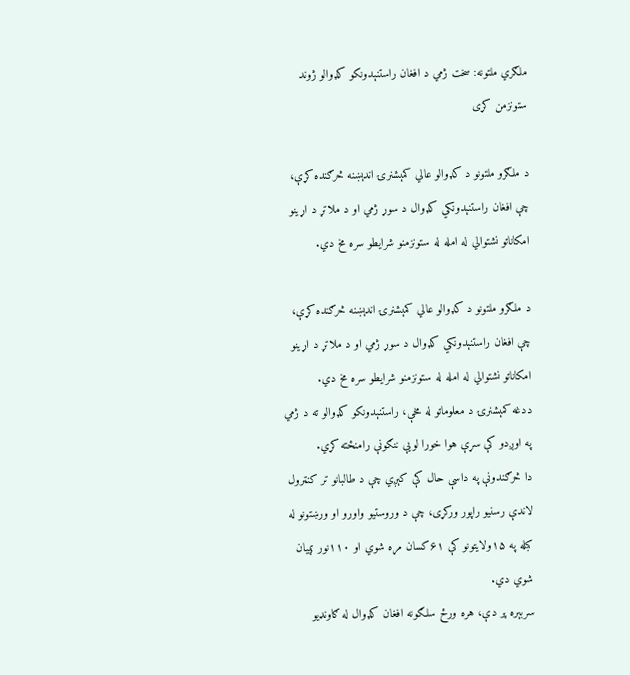ملګري ملتونه: سخت ژمي د افغان راستنېدونکو کډوالو ژوند ستونزمن کړی

د ملګرو ملتونو د کډوالو عالي کمېشنرۍ اندېښنه څرګنده کړې، چې افغان راستنېدونکي کډوال د سوړ ژمي او د ملاتړ د اړینو امکاناتو نشتوالي له امله له ستونزمنو شرایطو سره مخ دي.

د ملګرو ملتونو د کډوالو عالي کمېشنرۍ اندېښنه څرګنده کړې، چې افغان راستنېدونکي کډوال د سوړ ژمي او د ملاتړ د اړینو امکاناتو نشتوالي له امله له ستونزمنو شرایطو سره مخ دي.
ددغه کمېشنرۍ د معلوماتو له مخې، راستنېدونکو کډوالو ته د ژمي په اوږدو کې سړې هوا خورا لویې ننګونې رامنځته کړي.
دا څرګندونې په داسې حال کې کېږي چې د طالبانو تر کنټرول لاندې رسنیو راپور ورکړی، چې د وروستیو واورو او ورښتونو له کبله په ۱۵ولایتونو کې ۶۱کسان مړه شوي او ۱۱۰نور ټپیان شوي دي.
سربېره پر دې، هره ورځ سلګونه افغان کډوال له ګاونډیو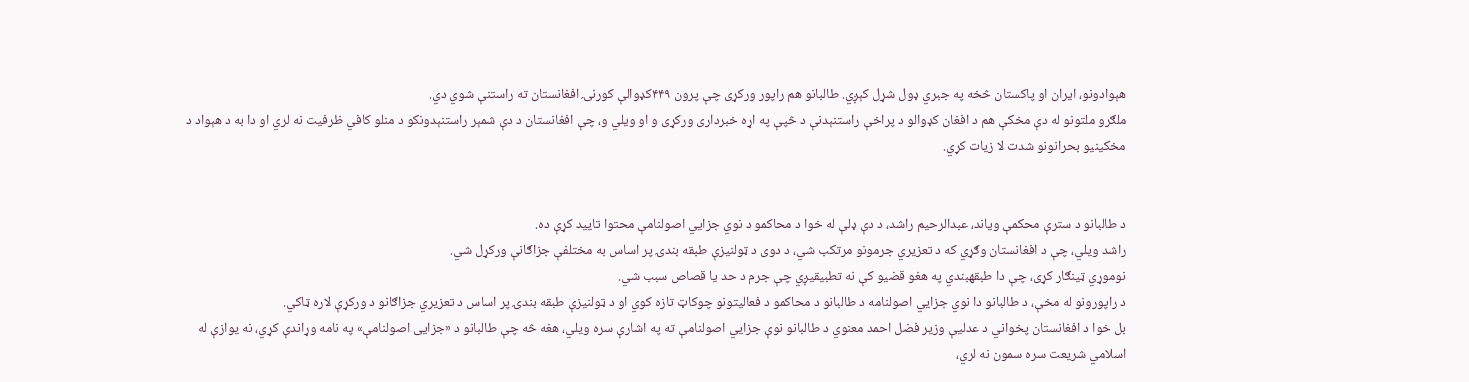هېوادونو، ایران او پاکستان څخه په جبري ډول شړل کېږي. طالبانو هم راپور ورکړی چې پرون ۴۴۹کډوالې کورنۍ افغانستان ته راستنې شوي دي.
ملګرو ملتونو له دې مخکې هم د افغان کډوالو د پراخې راستنېدنې د څپې په اړه خبرداری ورکړی و او ویلي و، چې افغانستان د دې شمېر راستنېدونکو د منلو کافي ظرفیت نه لري او دا به د هېواد د مخکینیو بحرانونو شدت لا زیات کړي.


د طالبانو د سترې محکمې ویاند، عبدالرحیم راشد، د دې ډلې له خوا د محاکمو د نوي جزایي اصولنامې محتوا تایید کړې ده.
راشد ویلي، چې د افغانستان وګړي که د تعزیري جرمونو مرتکب شي، د دوی د ټولنیزې طبقه بندۍ پر اساس به مختلفې جزاګانې ورکړل شي.
نوموړي ټینګار کړی، چې دا طبقهبندي په هغو قضیو کې نه تطبیقیږي چې جرم د حد یا قصاص سبب شي.
د راپورونو له مخې، د طالبانو دا نوي جزایي اصولنامه د طالبانو د محاکمو د فعالیتونو چوکاټ تازه کوي او د ټولنیزې طبقه بندۍ پر اساس د تعزیري جزاګانو د ورکړې لاره ټاکي.
بل خوا د افغانستان پخواني د عدلیې وزیر فضل احمد معنوي د طالبانو نوې جزایي اصولنامې ته په اشارې سره ویلي، هغه څه چې طالبانو د «جزایی اصولنامې» په نامه وړاندې کړي، نه یوازې له اسلامي شریعت سره سمون نه لري،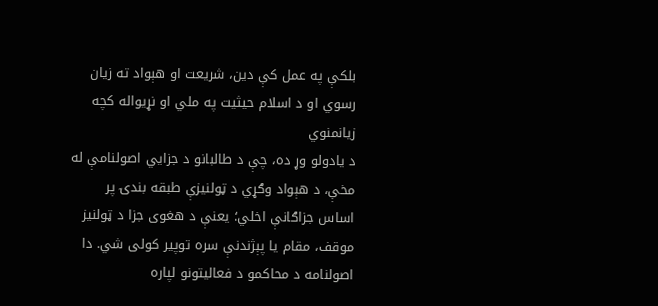بلکې په عمل کې دین، شریعت او هېواد ته زیان رسوي او د اسلام حیثیت په ملي او نړیواله کچه زیانمنوي
د یادولو وړ ده، چې د طالبانو د جزایي اصولنامې له مخې، د هېواد وګړي د ټولنیزې طبقه بندۍ پر اساس جزاګانې اخلي؛ یعنې د هغوی جزا د ټولنیز موقف، مقام یا پېژندنې سره توپیر کولی شي. دا اصولنامه د محاکمو د فعالیتونو لپاره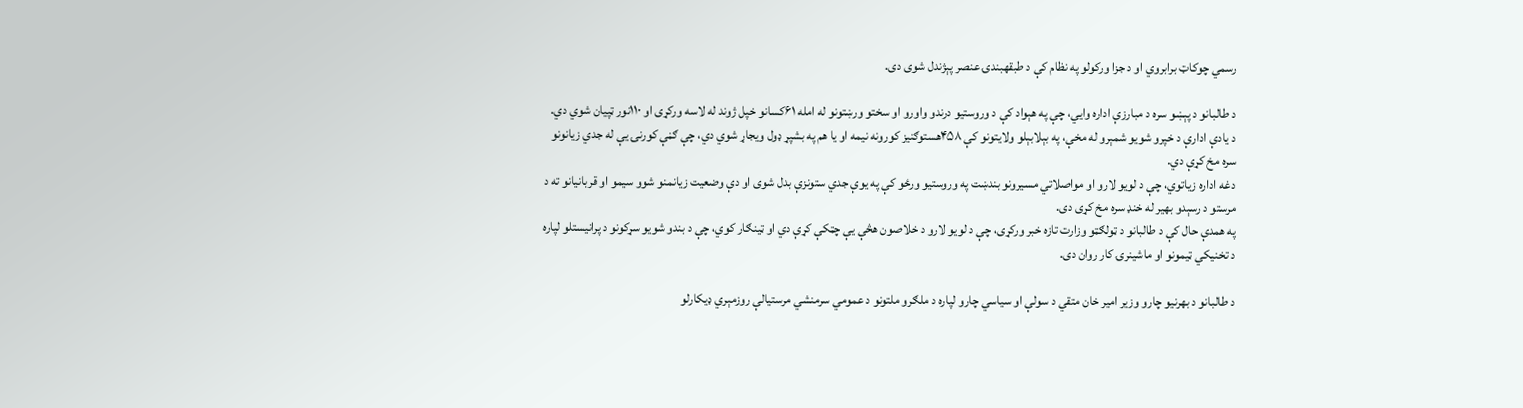رسمي چوکاټ برابروي او د جزا ورکولو په نظام کې د طبقهبندۍ عنصر پېژندل شوی دی.

د طالبانو د پېښو سره د مبارزې اداره وایي، چې په هېواد کې د وروستیو درندو واورو او سختو ورښتونو له امله ۶۱کسانو خپل ژوند له لاسه ورکړی او ۱۱۰نور ټپیان شوي دي.
د یادې ادارې د خپرو شویو شمېرو له مخې، په بېلابېلو ولایتونو کې ۴۵۸هستوګنیز کورونه نیمه او یا هم په بشپړ ډول ویجاړ شوي دي، چې ګڼې کورنۍ یې له جدي زیانونو سره مخ کړې دي.
دغه اداره زیاتوي، چې د لویو لارو او مواصلاتي مسیرونو بندښت په وروستیو ورځو کې په یوې جدي ستونزې بدل شوی او دې وضعیت زیانمنو شوو سیمو او قربانیانو ته د مرستو د رسېدو بهیر له خنډ سره مخ کړی دی.
په همدې حال کې د طالبانو د ټولګټو وزارت تازه خبر ورکړی، چې د لویو لارو د خلاصون هڅې یې چټکې کړې دي او ټینګار کوي، چې د بندو شویو سړکونو د پرانیستلو لپاره د تخنیکي ټیمونو او ماشینرۍ کار روان دی.

د طالبانو د بهرنیو چارو وزیر امیر خان متقي د سولې او سیاسي چارو لپاره د ملګرو ملتونو د عمومي سرمنشي مرستیالې روزمېري ډيکارلو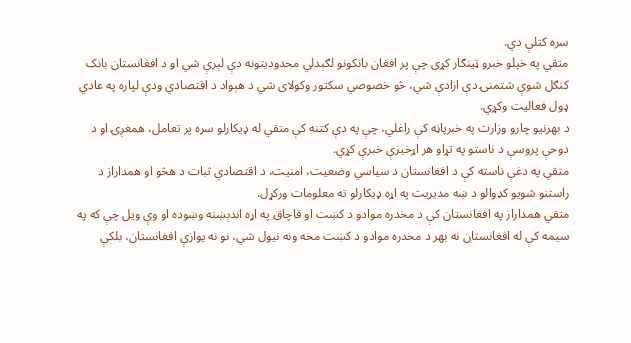سره کتلې دي.
متقي په خپلو خبرو ټینګار کړی چې پر افغان بانکونو لګېدلي محدودیتونه دې لېرې شي او د افغانستان بانک کنګل شوې شتمنۍ دې ازادې شي، څو خصوصي سکتور وکولای شي د هېواد د اقتصادي ودې لپاره په عادي ډول فعالیت وکړي.
د بهرنیو چارو وزارت په خبرپاڼه کې راغلي، چې په دې کتنه کې متقي له ډيکارلو سره پر تعامل، همغږۍ او د دوحې پروسې د ناستو په تړاو هر اړخیزې خبرې کړي.
متقي په دغې ناسته کې د افغانستان د سیاسي وضعیت، امنیت، د اقتصادي ثبات د هڅو او همداراز د راستنو شویو کډوالو د ښه مدیریت په اړه ډيکارلو ته معلومات ورکړل.
متقي همداراز په افغانستان کې د مخدره موادو د کښت او قاچاق په اړه اندېښنه وښوده او وې ویل چې که په سیمه کې له افغانستان نه بهر د مخدره موادو د کښت مخه ونه نیول شي، نو نه یوازې افغانستان، بلکې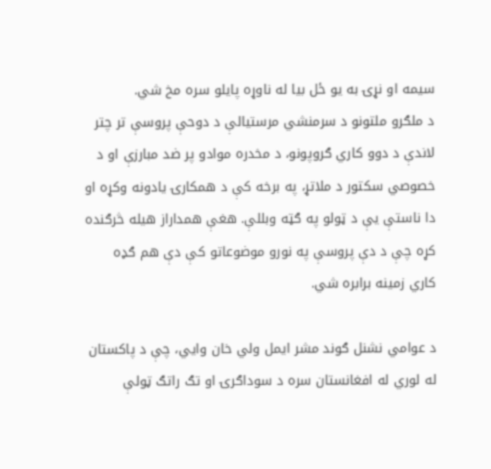سیمه او نړۍ به یو ځل بیا له ناوړه پایلو سره مخ شي.
د ملګرو ملتونو د سرمنشي مرستیالې د دوحې پروسې تر چتر لاندې د دوو کاري ګروپونو، د مخدره موادو پر ضد مبارزې او د خصوصي سکتور د ملاتړ، په برخه کې د همکارۍ یادونه وکړه او دا ناستې یې د ټولو په ګټه وبللې. هغې همداراز هیله څرګنده کړه چې د دې پروسې په نورو موضوعاتو کې دې هم ګډه کاري زمینه برابره شي.

د عوامي نشنل ګوند مشر ایمل ولي خان وايي، چې د پاکستان له لوري له افغانستان سره د سوداګرۍ او تګ راتګ ټولې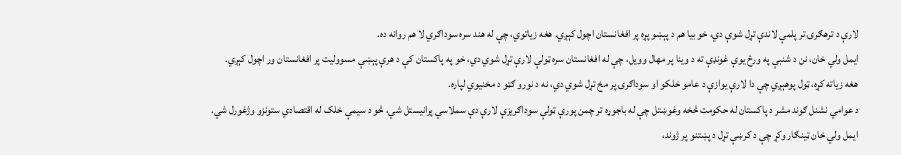لارې د ترهګرۍ تر پلمې لاندې تړل شوې دي، خو بیا هم د پېښو پړه پر افغانستان اچول کېږي. هغه زیاتوي، چې له هند سره سوداګري لا هم روانه ده.
ایمل ولي خان، نن د شنبې په ورځ یوې غونډې ته د وینا پر مهال وویل، چې له افغانستان سره ټولې لارې تړل شوي دي، خو په پاکستان کې د هرې پېښې مسوولیت پر افغانستان ور اچول کېږي.
هغه زیاته کړه، ټول پوهېږي چې دا لارې یوازې د عامو خلکو او سوداګرۍ پر مخ تړل شوي دي، نه د نورو ګټو د مخنیوي لپاره.
د عوامي نشنل ګوند مشر د پاکستان له حکومت څخه وغوښتل چې له باجوړه تر چمن پورې ټولې سوداګریزې لارې دې سملاسي پرانیستل شي، څو د سیمې خلک له اقتصادي ستونزو وژغورل شي.
ایمل ولي خان ټینګار وکړ چې د کرښې تړل د پښتنو پر ژوند،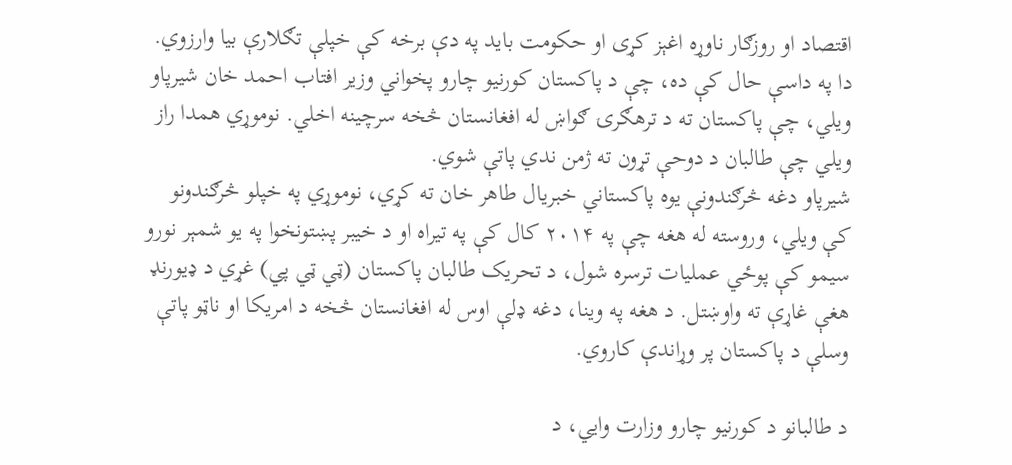اقتصاد او روزګار ناوړه اغېز کړی او حکومت باید په دې برخه کې خپلې تګلارې بیا وارزوي.
دا په داسې حال کې ده، چې د پاکستان کورنیو چارو پخواني وزیر افتاب احمد خان شیرپاو ویلي، چې پاکستان ته د ترهګرۍ ګواښ له افغانستان څخه سرچینه اخلي. نوموړي همدا راز ویلي چې طالبان د دوحې تړون ته ژمن ندي پاتې شوي.
شیرپاو دغه څرګندونې یوه پاکستاني خبریال طاهر خان ته کړي، نوموړي په خپلو څرګندونو کې ویلي، وروسته له هغه چې په ۲۰۱۴ کال کې په تیراه او د خیبر پښتونخوا په یو شمېر نورو سیمو کې پوځي عملیات ترسره شول، د تحریک طالبان پاکستان (ټي ټي پي) غړي د ډيورنډ هغې غاړې ته واوښتل. د هغه په وینا، دغه ډلې اوس له افغانستان څخه د امریکا او ناټو پاتې وسلې د پاکستان پر وړاندې کاروي.

د طالبانو د کورنیو چارو وزارت وایي، د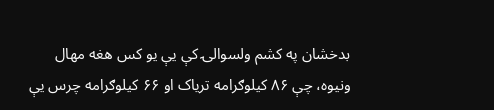بدخشان په کشم ولسوالۍ کې یې یو کس هغه مهال ونیوه، چې ۸۶ کیلوګرامه تریاک او ۶۶ کیلوګرامه چرس یې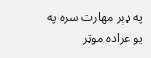په ډېر مهارت سره په یو عراده موټر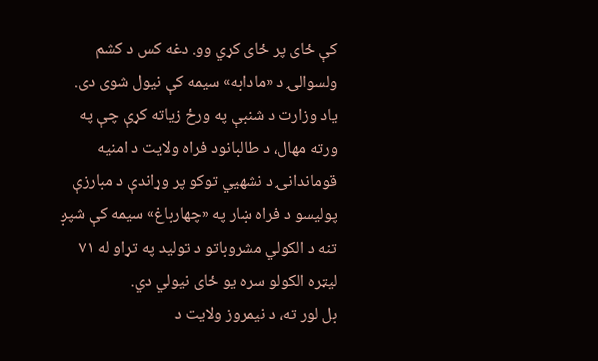کې ځای پر ځای کړي وو. دغه کس د کشم ولسوالۍ د «مادابه» سیمه کې نیول شوی دی.
یاد وزارت د شنبې په ورځ زیاته کړې چې په ورته مهال، د طالبانود فراه ولایت د امنیه قوماندانۍ د نشهيي توکو پر وړاندې د مبارزې پولیسو د فراه ښار په «چهارباغ» سیمه کې شپږ تنه د الکولي مشروباتو د تولید په تړاو له ۷۱ لیټره الکولو سره یو ځای نیولي دي.
بل لور ته، د نیمروز ولایت د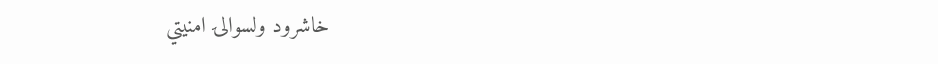خاشرود ولسوالۍ امنیتي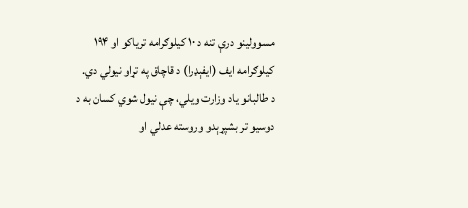مسوولینو درې تنه د ۱۰ کیلوګرامه تریاکو او ۱۹۴ کیلوګرامه ایف (ایفېډرا) د قاچاق په تړاو نیولي دي.
د طالبانو یاد وزارت ویلي، چې نیول شوي کسان به د دوسیو تر بشپړېدو وروسته عدلي او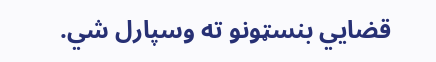قضايي بنسټونو ته وسپارل شي.